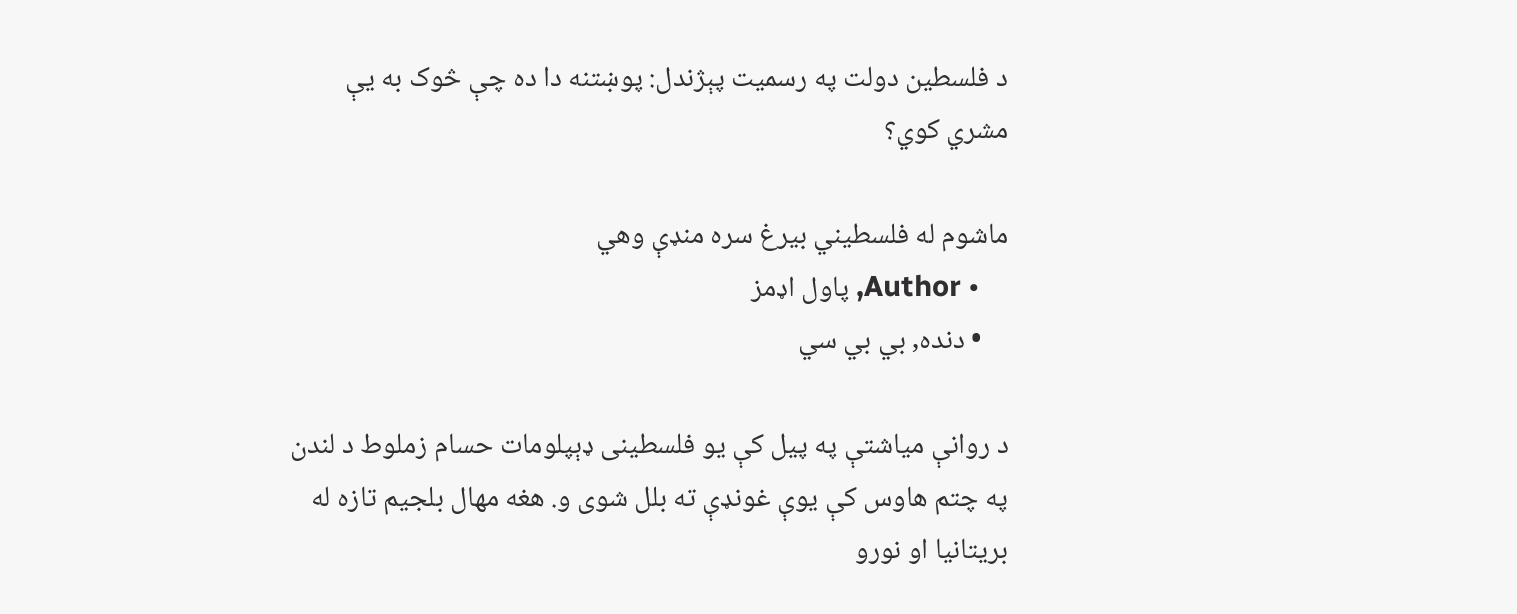د فلسطین دولت په رسمیت پېژندل: پوښتنه دا ده چې څوک به یې مشري کوي؟

ماشوم له فلسطیني بیرغ سره منډې وهي
    • Author, پاول اډمز
    • دنده, بي بي سي

د روانې مياشتې په پيل کې يو فلسطينی ډېپلومات حسام زملوط د لندن په چتم هاوس کې یوې غونډې ته بلل شوی و. هغه مهال بلجيم تازه له بريتانيا او نورو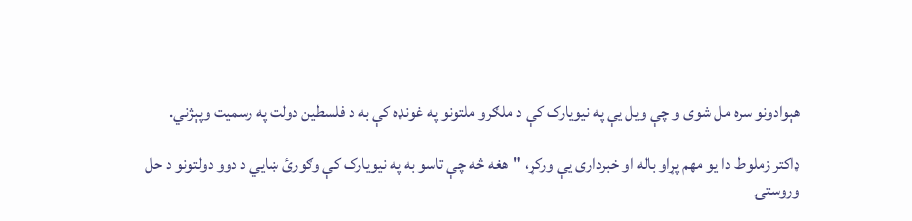هېوادونو سره مل شوی و چې ویل یې په نيويارک کې د ملګرو ملتونو په غونډه کې به د فلسطين دولت په رسميت وپېژني.

ډاکتر زملوط دا یو مهم پړاو باله او خبرداری یې ورکړ، "هغه څه چې تاسو به په نيويارک کې وګورئ ښايي د دوو دولتونو د حل وروستۍ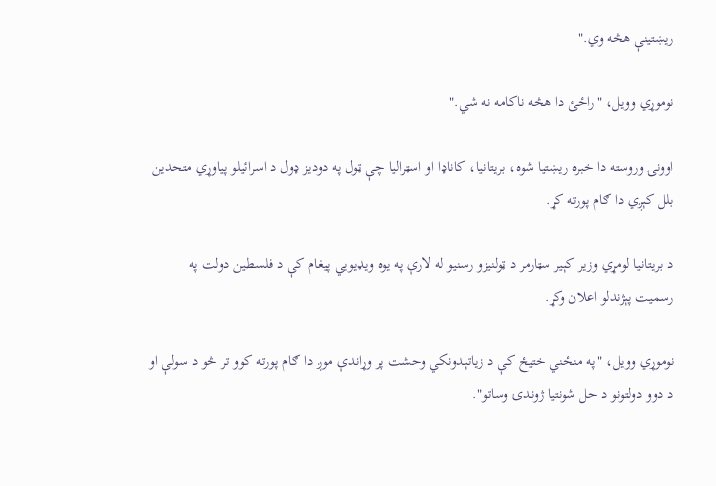ريښتينې هڅه وي."

نوموړي وويل، "راځئ دا هڅه ناکامه نه شي."

اوونۍ وروسته دا خبره ريښتيا شوه، بریتانیا، کاناډا او اسټرالیا چې ټول په دوديز ډول د اسرائیلو پياوړي متحدين بلل کېږي دا ګام پورته کړ.

د بریتانيا لومړي وزير کېير سټارمر د ټولنيزو رسنيو له لارې په يوه ويډيويي پیغام کې د فلسطين دولت په رسميت پېژندلو اعلان وکړ.

نوموړي وويل، "په منځني ختيځ کې د زياتېدونکي وحشت پر وړاندې موږ دا ګام پورته کوو تر څو د سولې او د دوو دولتونو د حل شونتيا ژوندۍ وساتو".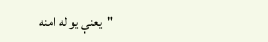"یعنې يو له امنه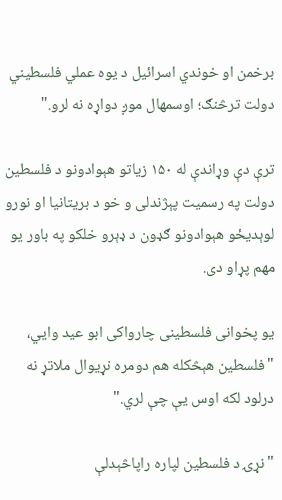برخمن او خوندي اسرائیل د يوه عملي فلسطيني دولت ترڅنګ؛ اوسمهال موږ دواړه نه لرو."

ترې دې وړاندې له ۱۵۰ زياتو هېوادونو د فلسطين دولت په رسميت پېژندلی و خو د بريتانيا او نورو لوېديځو هېوادونو ګډون د ډېرو خلکو په باور يو مهم پړاو دی.

يو پخوانی فلسطينی چارواکی ابو عيد وايي، "فلسطين هېڅکله هم دومره نړيوال ملاتړ نه درلود لکه اوس یې چې لري."

"نړۍ د فلسطين لپاره راپاڅېدلې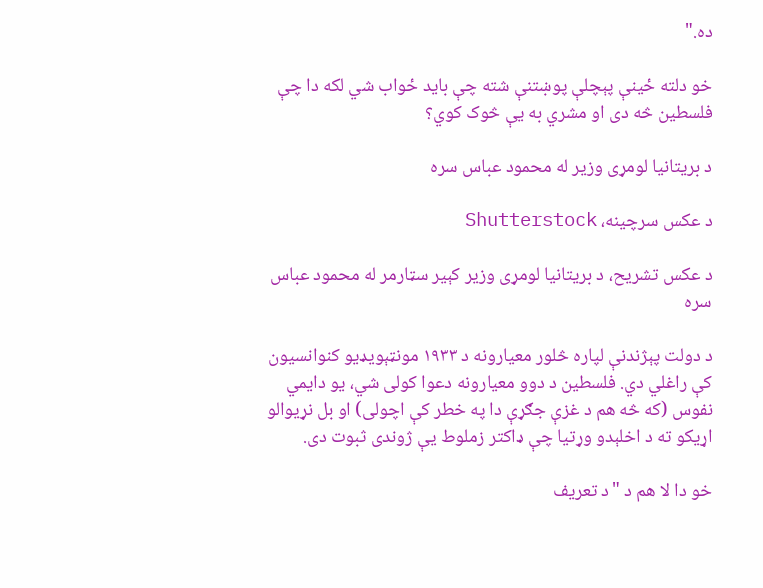ده."

خو دلته ځينې پېچلې پوښتنې شته چې بايد ځواب شي لکه دا چې فلسطين څه دی او مشري به یې څوک کوي؟

د بریتانيا لومړی وزير له محمود عباس سره

د عکس سرچینه، Shutterstock

د عکس تشریح، د بريتانيا لومړی وزير کېير سټارمر له محمود عباس سره

د دولت پېژندنې لپاره څلور معيارونه د ۱۹۳۳ مونټېويډيو کنوانسيون کې راغلي دي. فلسطين د دوو معيارونه دعوا کولی شي، يو دایمي نفوس (که څه هم د غزې جګړې دا په خطر کې اچولی) او بل نړيوالو اړیکو ته د اخلېدو وړتيا چې ډاکتر زملوط یې ژوندی ثبوت دی.

خو دا لا هم د "د تعريف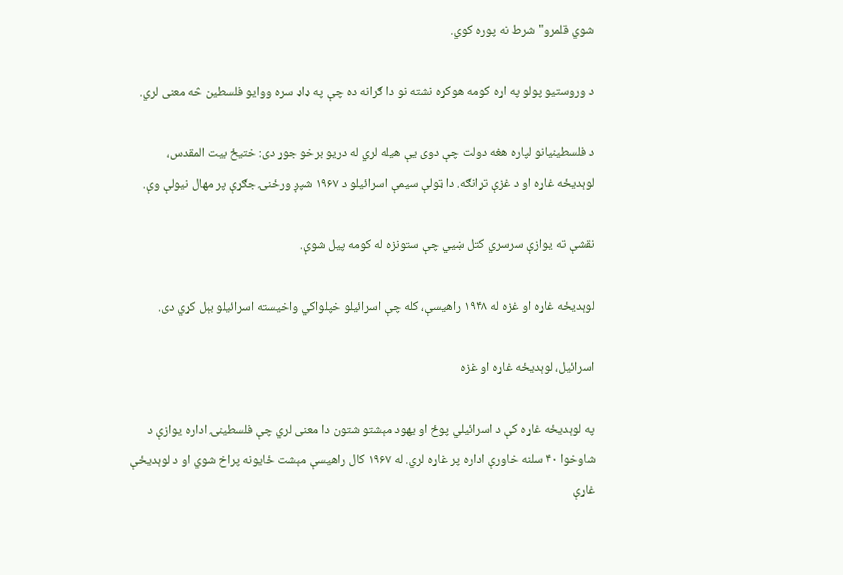شوي قلمرو" شرط نه پوره کوي.

د وروستيو پولو په اړه کومه هوکړه نشته نو دا ګرانه ده چې په ډاډ سره ووايو فلسطين څه معنی لري.

د فلسطينيانو لپاره هغه دولت چې دوی یې هیله لري له دريو برخو جوړ دی: ختيځ بيت المقدس، لوېدیځه غاړه او د غزې تړانګه. دا ټولې سيمې اسرائیلو د ۱۹۶۷ شپږ ورځنۍ جګړې پر مهال نيولې وې.

نقشې ته يوازې سرسري کتل ښيي چې ستونزه له کومه پيل شوې.

لوېديځه غاړه او غزه له ۱۹۴۸ راهيسې، کله چې اسرائيلو خپلواکي واخیسته اسرائیلو بېل کړي دی.

اسرائيل، لوېديځه غاړه او غزه

په لوېديځه غاړه کې د اسرائیلي پوځ او يهود مېشتو شتون دا معنی لري چې فلسطينۍ اداره يوازې د شاوخوا ۴۰ سلنه خاورې اداره پر غاړه لري. له ۱۹۶۷ کال راهیسې مېشت ځایونه پراخ شوي او د لوېديځې غاړې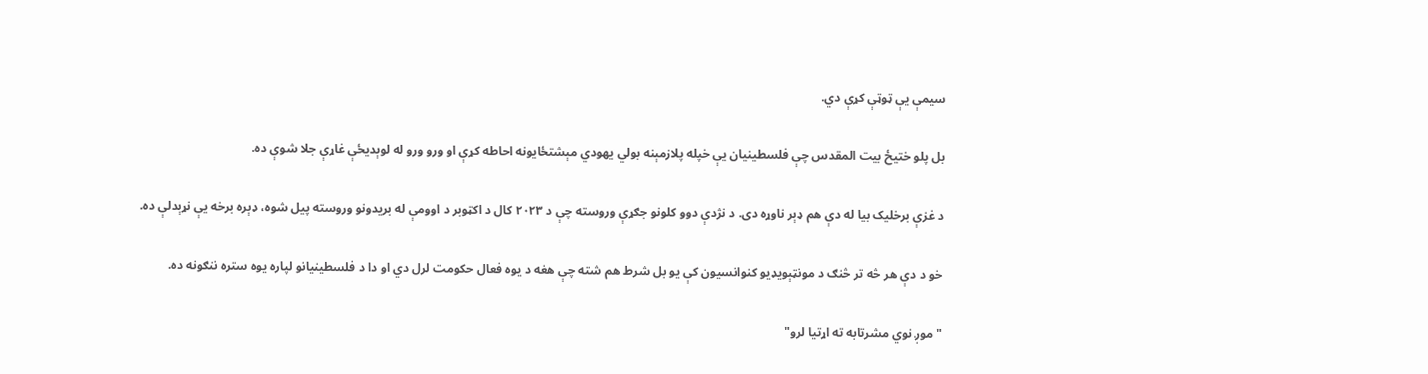سيمې يې ټوټې کړې دي.

بل پلو ختيځ بيت المقدس چې فلسطينيان يې خپله پلازمېنه بولي يهودي مېشتځایونه احاطه کړې او ورو ورو له لوېدیځې غاړې جلا شوې ده.

د غزې برخليک بيا له دې هم ډېر ناوړه دی. د نژدې دوو کلونو جګړې وروسته چې د ۲۰۲۳ کال د اکټوبر د اوومې له بريدونو وروسته پیل شوه، ډېره برخه يې نړېدلې ده.

خو د دې هر څه تر څنګ د مونټېويډيو کنوانسيون کې يو بل شرط هم شته چې هغه د يوه فعال حکومت لرل دي او دا د فلسطينيانو لپاره یوه ستره ننګونه ده.

"موږ نوي مشرتابه ته اړتيا لرو"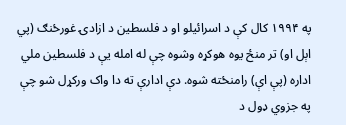په ۱۹۹۴ کال کې د اسرائيلو او د فلسطين د ازادۍ غورځنګ (پي اېل او) تر منځ يوه هوکړه وشوه چې له امله یې د فلسطين ملي اداره (پې اې) رامنځته شوه. دې ادارې ته دا واک ورکړل شو چې په جزوي ډول د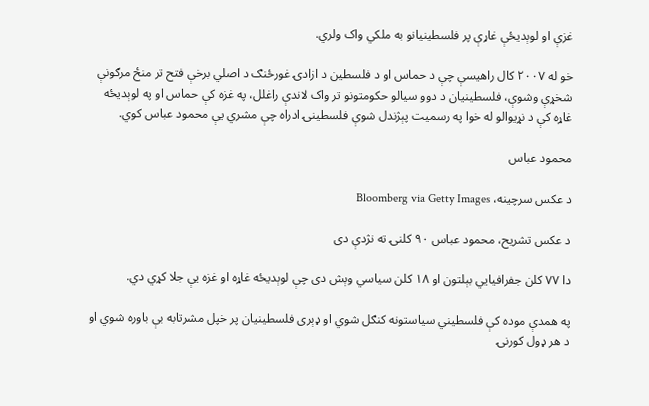غزې او لوېديځې غاړې پر فلسطينيانو به ملکي واک ولري.

خو له ۲۰۰۷ کال راهيسې چې د حماس او د فلسطین د ازادۍ غورځنګ د اصلي برخې فتح تر منځ مرګونې شخړې وشوې، فلسطينيان د دوو سيالو حکومتونو تر واک لاندې راغلل، په غزه کې حماس او په لوېدیځه غاړه کې د نړيوالو له خوا په رسميت پېژندل شوې فلسطينۍ ادراه چې مشري يې محمود عباس کوي.

محمود عباس

د عکس سرچینه، Bloomberg via Getty Images

د عکس تشریح، محمود عباس ۹۰ کلنۍ ته نژدې دی

دا ۷۷ کلن جفرافيايي بېلتون او ۱۸ کلن سياسي وېش دی چې لوېدیځه غاړه او غزه یې جلا کړي دي.

په همدې موده کې فلسطيني سياستونه کنګل شوي او ډېری فلسطينيان پر خپل مشرتابه بې باوره شوي او د هر ډول کورنۍ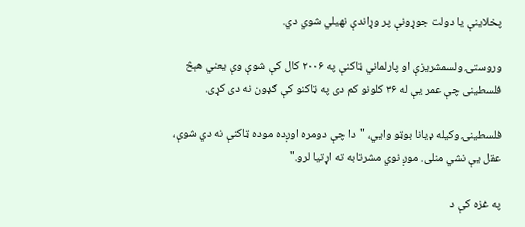پخلاينې يا دولت جوړونې پر وړاندې نهيلي شوي دي.

وروستۍ ولسمشریزې او پارلماني ټاکنې په ۲۰۰۶ کال کې شوې وې يعني هېڅ فلسطينی چې عمر يې له ۳۶ کلونو کم دی په ټاکنو کې ګډون نه دی کړی.

فلسطينۍ وکيله ډيانا بوټو وايي، "دا چې دومره اوږده موده ټاکنې نه دي شوې، عقل یې نشي منلی. موږ نوي مشرتابه ته اړتيا لرو."

په غزه کې د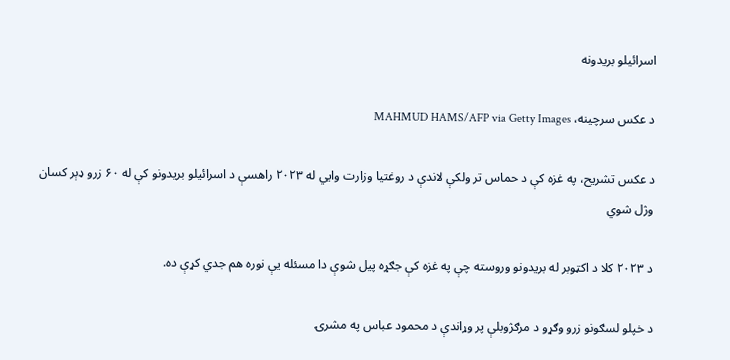اسرائيلو بريدونه

د عکس سرچینه، MAHMUD HAMS/AFP via Getty Images

د عکس تشریح، په غزه کې د حماس تر ولکې لاندې د روغتيا وزارت وايي له ۲۰۲۳ راهسې د اسرائیلو بريدونو کې له ۶۰ زرو ډېر کسان وژل شوي

د ۲۰۲۳ کلا د اکټوبر له بریدونو وروسته چې په غزه کې جګړه پيل شوې دا مسئله یې نوره هم جدي کړې ده.

د خپلو لسګونو زرو وګړو د مرګژوبلې پر وړاندې د محمود عباس په مشرۍ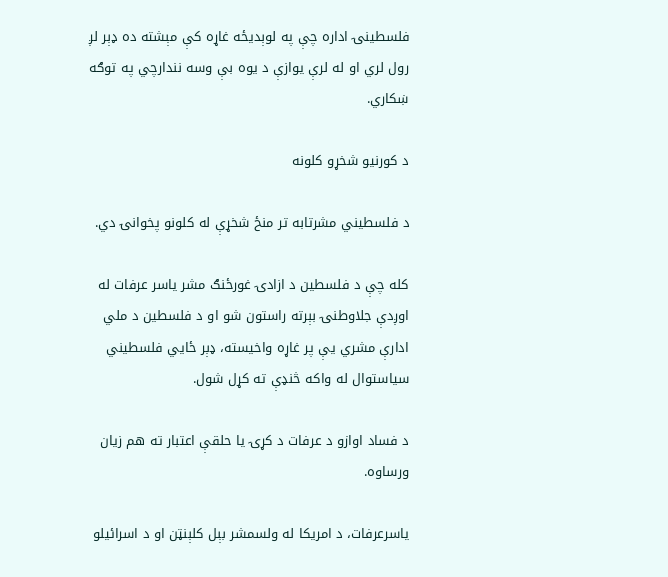فلسطينۍ اداره چې په لوېديځه غاړه کې مېشته ده ډېر لږ رول لري او له لرې يوازې د يوه بې وسه نندارچي په توګه ښکاري.

د کورنيو شخړو کلونه

د فلسطيني مشرتابه تر منځ شخړې له کلونو پخوانۍ دي.

کله چې د فلسطين د ازادۍ غورځنګ مشر ياسر عرفات له اوږدې جلاوطنۍ بېرته راستون شو او د فلسطين د ملي ادارې مشري يې پر غاړه واخيسته، ډېر ځايي فلسطيني سياستوال له واکه څنډې ته کړل شول.

د فساد اوازو د عرفات د کړۍ يا حلقې اعتبار ته هم زيان ورساوه.

ياسرعرفات، د امریکا له ولسمشر بېل کلېنټن او د اسرائیلو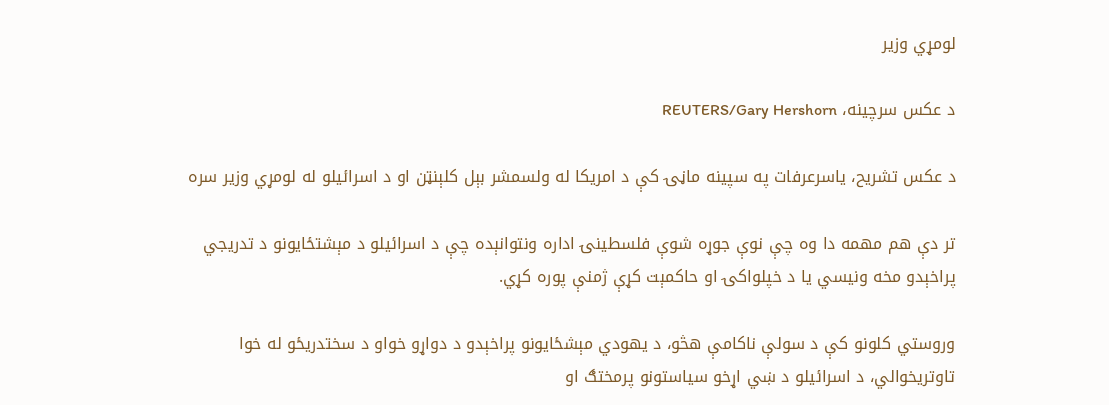لومړي وزير

د عکس سرچینه، REUTERS/Gary Hershorn

د عکس تشریح، ياسرعرفات په سپینه ماڼۍ کې د امریکا له ولسمشر بېل کلېنټن او د اسرائیلو له لومړي وزير سره

تر دې هم مهمه دا وه چې نوې جوړه شوې فلسطينۍ اداره ونتوانېده چې د اسرائيلو د مېشتځايونو د تدريجي پراخېدو مخه ونيسي يا د خپلواکۍ او حاکمېت کړې ژمنې پوره کړي.

وروستي کلونو کې د سولې ناکامې هڅو، د يهودي مېشځايونو پراخېدو د دواړو خواو د سختدريځو له خوا تاوتریخوالي، د اسرائیلو د ښي اړخو سياستونو پرمختګ او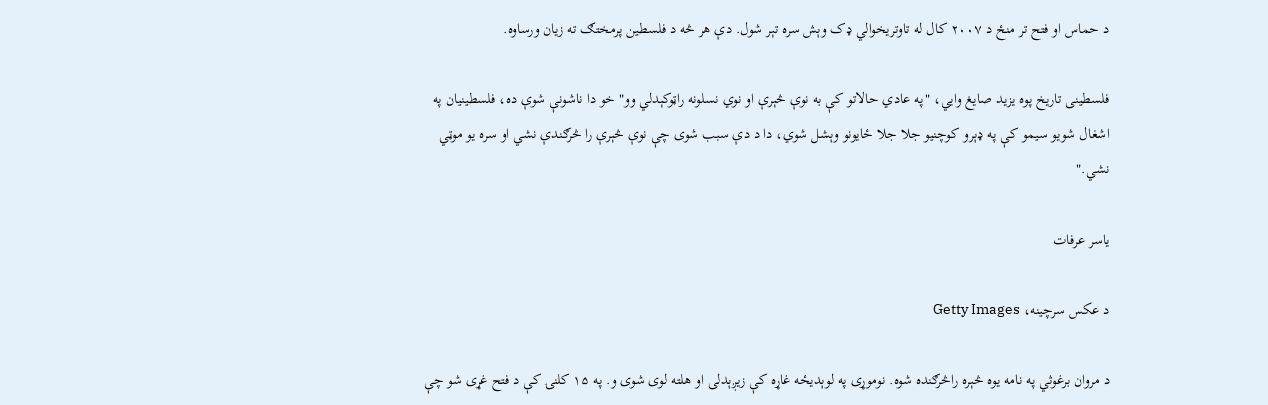د حماس او فتح تر منځ د ۲۰۰۷ کال له تاوتريخوالي ډک وېش سره تېر شول. دې هر څه د فلسطین پرمختګ ته زيان ورساوه.

فلسطينی تاریخ پوه يزيد صايغ وايي، "په عادي حالاتو کې به نوې څېرې او نوي نسلونه راټوکېدلي وو" خو دا ناشونې شوې ده، فلسطينيان په اشغال شويو سیمو کې په ډېرو کوچنيو جلا جلا ځايونو وېشل شوي، دا د دې سبب شوی چې نوې څېرې را څرګندې نشي او سره يو موټي نشي."

ياسر عرفات

د عکس سرچینه، Getty Images

د مروان برغوثي په نامه يوه څېره راڅرګنده شوه. نوموړی په لوېديځه غاړه کې زيږېدلی او هلته لوی شوی و. په ۱۵ کلنۍ کې د فتح غړی شو چې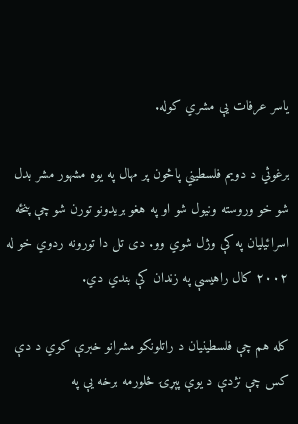ياسر عرفات یې مشري کوله.

برغوثي د دويم فلسطيني پاڅون پر مهال په يوه مشهور مشر بدل شو خو وروسته ونيول شو او په هغو بريدونو تورن شو چې پنځه اسرائيليان په کې وژل شوي وو. دی تل دا تورونه ردوي خو له ۲۰۰۲ کال راهیسې په زندان کې بندي دي.

کله هم چې فلسطينيان د راتلونکو مشرانو خبرې کوي د دې کس چې نژدې د يوې پېړۍ څلورمه برخه يې په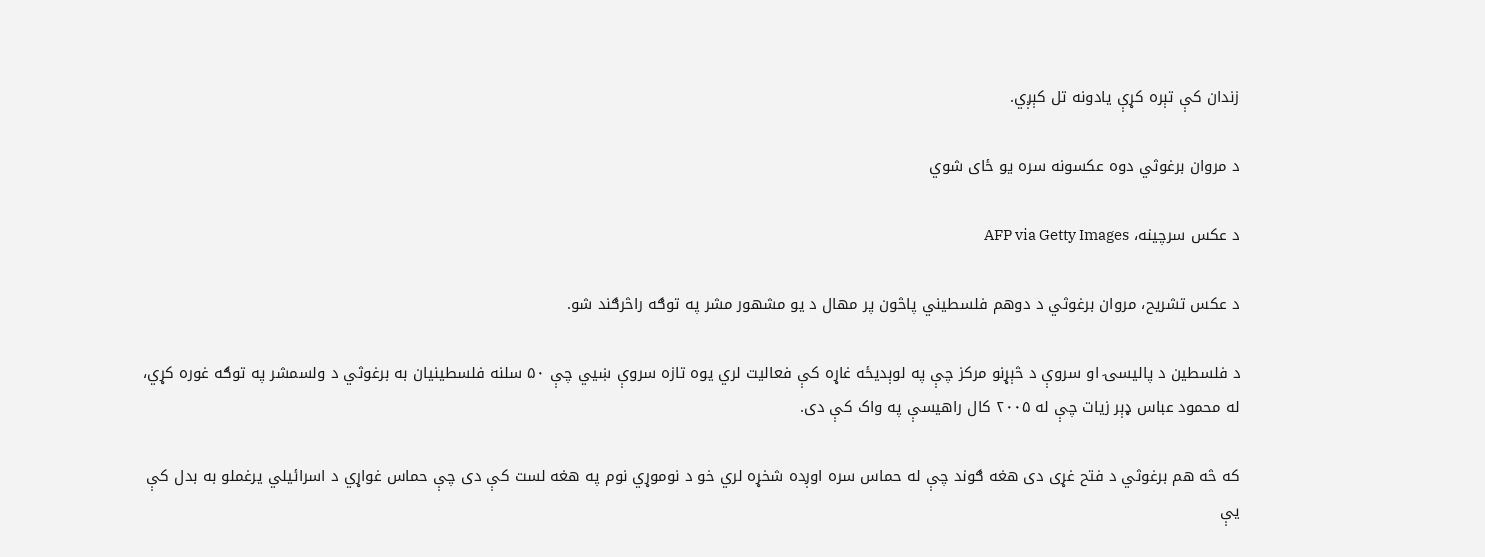زندان کې تېره کړې يادونه تل کېږي.

د مروان برغوثي دوه عکسونه سره يو ځای شوي

د عکس سرچینه، AFP via Getty Images

د عکس تشریح، مروان برغوثي د دوهم فلسطیني پاڅون پر مهال د یو مشهور مشر په توګه راڅرګند شو.

د فلسطين د پاليسۍ او سروې د څېړنو مرکز چې په لوېديځه غاړه کې فعاليت لري يوه تازه سروې ښيي چې ۵۰ سلنه فلسطينيان به برغوثي د ولسمشر په توګه غوره کړي، له محمود عباس ډېر زیات چې له ۲۰۰۵ کال راهيسې په واک کې دی.

که څه هم برغوثي د فتح غړی دی هغه ګوند چې له حماس سره اوږده شخړه لري خو د نوموړي نوم په هغه لست کې دی چې حماس غواړي د اسرائیلي يرغملو به بدل کې یې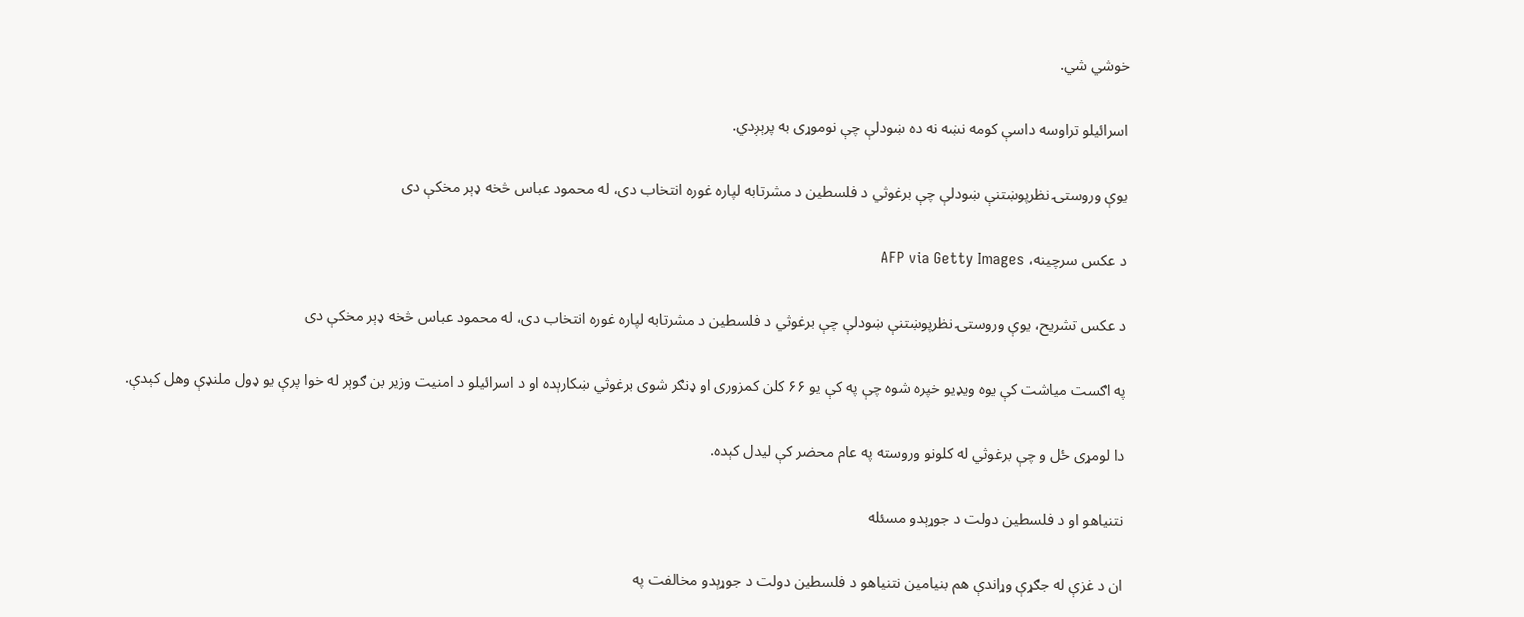خوشي شي.

اسرائيلو تراوسه داسې کومه نښه نه ده ښودلې چې نوموړی به پرېږدي.

یوې وروستۍ نظرپوښتنې ښودلې چې برغوثي د فلسطین د مشرتابه لپاره غوره انتخاب دی، له محمود عباس څخه ډېر مخکې دی

د عکس سرچینه، AFP via Getty Images

د عکس تشریح، یوې وروستۍ نظرپوښتنې ښودلې چې برغوثي د فلسطین د مشرتابه لپاره غوره انتخاب دی، له محمود عباس څخه ډېر مخکې دی

په اګست مياشت کې يوه ويډيو خپره شوه چې په کې يو ۶۶ کلن کمزوری او ډنګر شوی برغوثي ښکارېده او د اسرائيلو د امنيت وزير بن ګوېر له خوا پرې يو ډول ملنډې وهل کېدې.

دا لومړی ځل و چې برغوثي له کلونو وروسته په عام محضر کې ليدل کېده.

نتنياهو او د فلسطين دولت د جوړېدو مسئله

ان د غزې له جګړې وړاندې هم بنيامين نتنياهو د فلسطين دولت د جوړېدو مخالفت په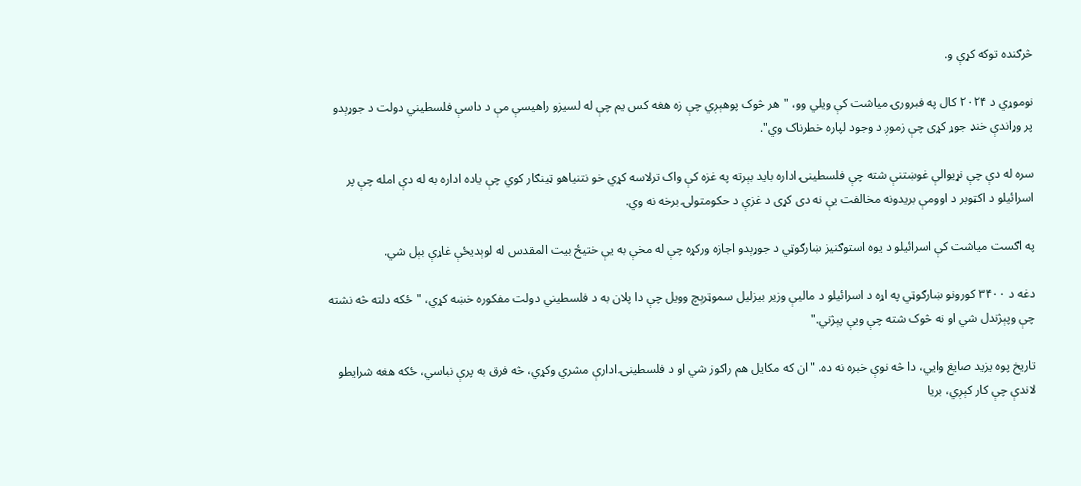څرګنده توکه کړې و.

نوموړي د ۲۰۲۴ کال په فبرورۍ مياشت کې ويلي وو، "هر څوک پوهېږي چې زه هغه کس يم چې له لسيزو راهيسې مې د داسې فلسطيني دولت د جوړېدو پر وړاندې خنډ جوړ کړی چې زموږ د وجود لپاره خطرناک وي".

سره له دې چې نړيوالې غوښتنې شته چې فلسطينۍ اداره بايد بېرته په غزه کې واک ترلاسه کړي خو نتنياهو ټينګار کوي چې ياده اداره به له دې امله چې پر اسرائيلو د اکټوبر د اوومې بريدونه مخالفت یې نه دی کړی د غزې د حکومتولۍ برخه نه وي.

په اګست میاشت کې اسرائیلو د يوه استوګنيز ښارګوټي د جوړېدو اجازه ورکړه چې له مخې به یې ختيځ بیت المقدس له لوېديځې غاړې بېل شي.

دغه د ۳۴۰۰ کورونو ښارګوټي په اړه د اسرائیلو د مالیې وزير بيزليل سموټرېچ وويل چې دا پلان به د فلسطیني دولت مفکوره خښه کړي، "ځکه دلته څه نشته چې وپېژندل شي او نه څوک شته چې ويې پېژني."

تاریخ پوه يزيد صايغ وايي، دا څه نوې خبره نه ده. "ان که مکايل هم راکوز شي او د فلسطينۍ ادارې مشري وکړي، څه فرق به پرې نباسي، ځکه هغه شرايطو لاندې چې کار کېږي، بريا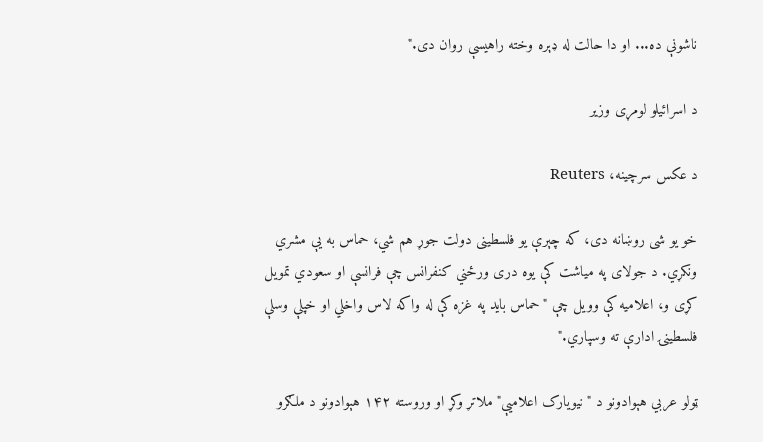ناشونې ده... او دا حالت له ډېره وخته راهيسې روان دی."

د اسرائيلو لومړی وزير

د عکس سرچینه، Reuters

خو يو شی روښانه دی، که چېرې يو فلسطينی دولت جوړ هم شي، حماس به يې مشري ونکړي. د جولای په مياشت کې يوه دری ورځني کنفرانس چې فرانسې او سعودي تمويل کړی و، اعلاميه کې وويل چې "حماس باید په غزه کې له واکه لاس واخلي او خپلې وسلې فلسطينۍ ادارې ته وسپاري."

ټولو عربي هېوادونو د "نيويارک اعلاميې" ملاتړ وکړ او وروسته ۱۴۲ هېوادونو د ملګرو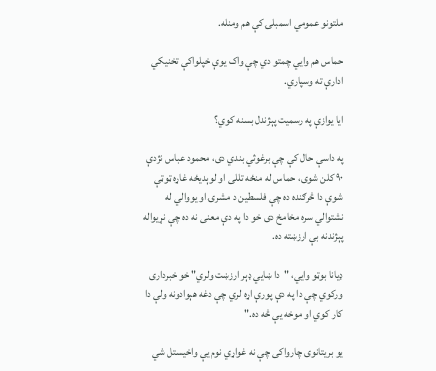ملتونو عمومي اسمبلۍ کې هم ومنله.

حماس هم وايي چمتو دي چې واک یوې خپلواکې تخنيکي ادارې ته وسپاري.

ایا يوازې په رسميت پېژندل بسنه کوي؟

په داسې حال کې چې برغوثي بندي دی، محمود عباس نژدې ۹۰ کلن شوی، حماس له منځه تللی او لوېديځه غاړه ټوټې شوې دا څرګنده ده چې فلسطين د مشرۍ او يووالي له نشتوالي سره مخامخ دی خو دا په دې معنی نه ده چې نړيواله پېژندنه بې ارزښته ده.

ډيانا بوټو وايي، "دا ښايي ډېر ارزښت ولري" خو خبرداری ورکوي چې دا په دې پورې اړه لري چې دغه هېوادونه ولې دا کار کوي او موخه یې څه ده."

يو بريتانوی چارواکی چې نه غواړي نوم یې واخيستل شي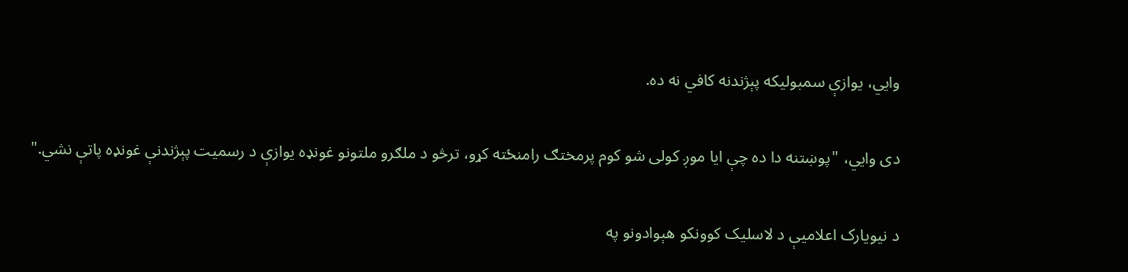وايي، یوازې سمبوليکه پېژندنه کافي نه ده.

دی وایي، "پوښتنه دا ده چې ايا موږ کولی شو کوم پرمختګ رامنځته کړو، ترڅو د ملګرو ملتونو غونډه يوازې د رسميت پېژندنې غونډه پاتې نشي."

د نيويارک اعلاميې د لاسليک کوونکو هېوادونو په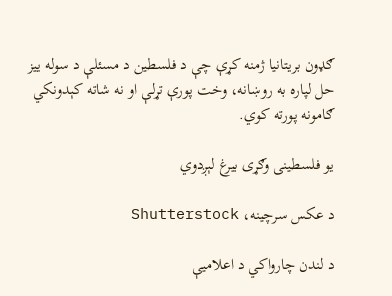ګډون بريتانيا ژمنه کړې چې د فلسطين د مسئلې د سوله ييز حل لپاره به روښانه، وخت پورې تړلې او نه شاته کېدونکي ګامونه پورته کوي.

يو فلسطينی وګړی بیرغ لېږدوي

د عکس سرچینه، Shutterstock

د لندن چارواکي د اعلاميې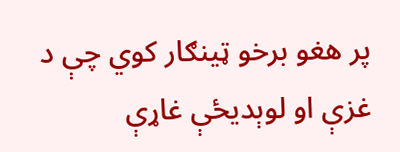پر هغو برخو ټينګار کوي چې د غزې او لوېديځې غاړې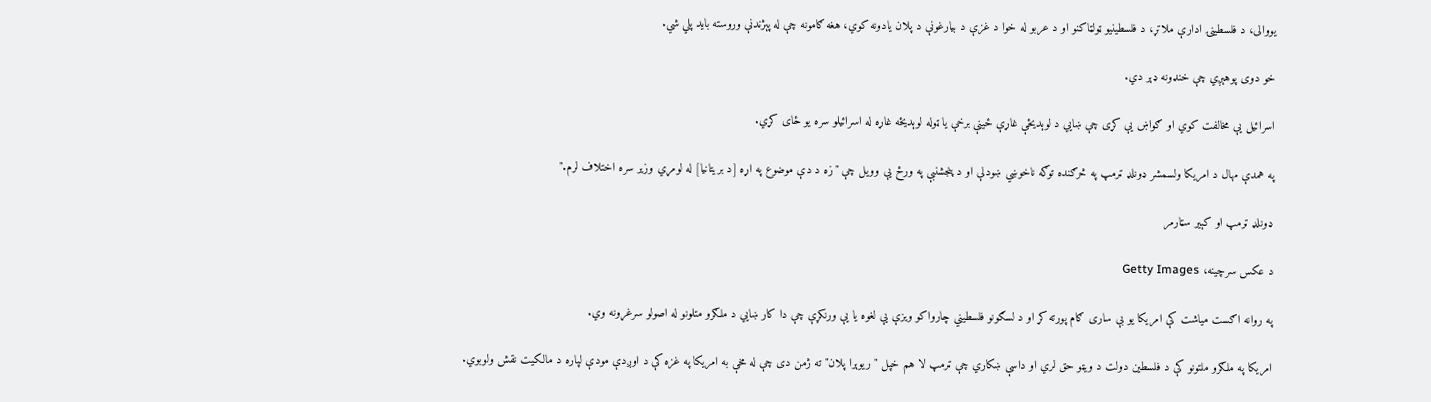يووالی، د فلسطينۍ ادارې ملاتړ، د فلسطينيو ټولټاکنو او د عربو له خوا د غزې د بيارغونې د پلان يادونه کوي، هغه ګامونه چې له پېژندنې وروسته بايد پلي شي.

خو دوی پوهېږي چې خنډونه ډېر دي.

اسرائیل یې مخالفت کوي او ګواښ یې کړی چې ښايي د لوېديځې غاړې ځينې برخې يا ټوله لوېديځه غاړه له اسرائیلو سره يو ځای کړي.

په همدې مهال د امريکا ولسمشر ډونلډ ټرمپ په څرګنده توګه ناخوښي ښودلې او د پنجشنبې په ورځ یې وويل چې "زه د دې موضوع په اړه [د بريتانيا] له لومړي وزير سره اختلاف لرم."

ډونلډ ټرمپ او کېير سټارمر

د عکس سرچینه، Getty Images

په روانه اګست مياشت کې امریکا يو بې ساری ګام پورته کړ او د لسګونو فلسطيني چارواکو ويزې یې لغوه یا یې ورنکړې چې دا کار ښايي د ملګرو متلونو له اصولو سرغړونه وي.

امریکا په ملګرو ملتونو کې د فلسطين دولت د ويټو حق لري او داسې ښکاري چې ټرمپ لا هم خپل "ريوېرا پلان" ته ژمن دی چې له مخې به امریکا په غزه کې د اوږدې مودې لپاره د مالکيت نقش ولوبوي.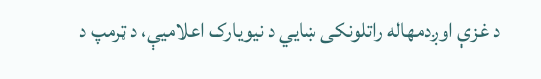د غزې اوږدمهاله راتلونکی ښايي د نيويارک اعلاميې، د ټرمپ د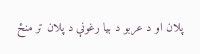پلان او د عربو د بیا رغونې د پلان تر منځ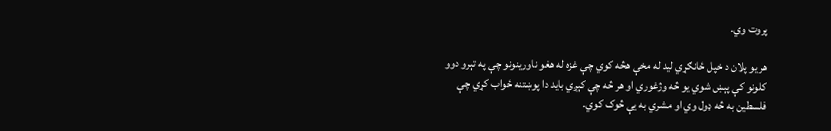پروت وي.

هر يو پلان د خپل ځانګړي ليد له مخې هڅه کوي چې غزه له هغو ناورينونو چې په تېرو دوو کلونو کې پېښ شوي يو څه وژغوري او هر څه چې کېږي باید دا پوښتنه ځواب کړي چې فلسطين به څه ډول وي او مشري به یې څوک کوي.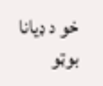خو د ډيانا بوټو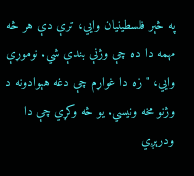په څېر فلسطينيان وايي، ترې دې هر څه مهمه دا ده چې وژنې بندې شي. نوموړې وايي، "زه دا غواړم چې دغه هېوادونه د وژنو مخه ونيسي. يو څه وکړي چې دا ودرېږي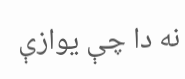نه دا چې يوازې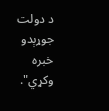د دولت جوړېدو خبره وکړي".